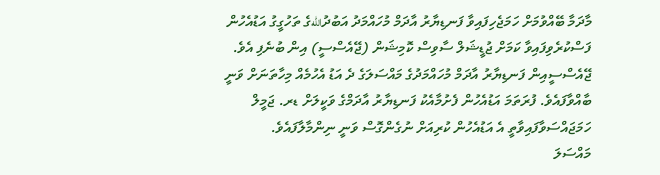މާދަމާ ބޭއްވުމަށް ހަމަޖެހިފައިވާ ފަނޑިޔާރު އާދަމް މުހައްމަދު އަބުދުاللهގެ ތަހުގީގު އަޑުއެހުން ފަސްކުރެވިފައިވާ ކަމަށް ޖުޑީޝަލް ސާވިސް ކޮމިޝަން (ޖޭއެސްސީ) އިން ބުނެފި އެވެ.
ޖޭއެސްސީއިން ފަނޑިޔާރު އާދަމް މުހައްމަދުގެ މައްސަލަގެ ދެ އަޑު އެހުމެއް މިހާތަނަށް ވަނީ ބާއްވާފައެވެ. ފުރަތަމަ އަޑުއެހުން ފެށުމާއެކު ފަނޑިޔާރު އާދަމްގެ ވަކީލަށް ޑރ. ޖަމީލް ހަމަޖައްސަވާފައިވާތީ އެ އަޑުއެހުން ކުރިއަށް ނުގެންގޮސް ވަނީ ނިންމާލާފައެވެ.
މައްސަލަ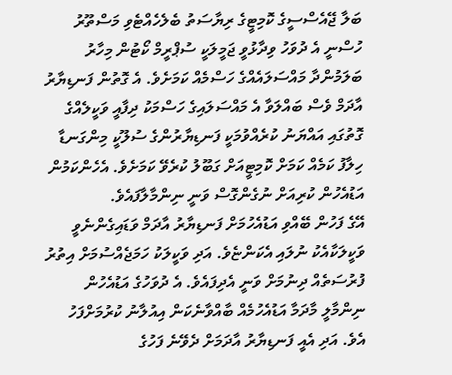ބަލާ ޖޭއެސްސީގެ ކޮމިޓީގެ ރިޔާސަތު ބެލެހެއްޓެވި މަސްތޫރު ހުސްނީ އެ ދުވަހު ވިދާޅުވީ ޖަމީލަކީ ސުޕްރީމް ކޯޓުން މިހާރު ބަލަމުންދާ މައްސަލައެއްގެ ހަސްމެއް ކަމަށެވެ. އެ ގޮތުން ފަނޑިޔާރު އާދަމް ވެސް ބައްލަވާ އެ މައްސަލައިގެ ހަސްމަކު ދިފާއީ ވަކީލެއްގެ ގޮތުގައި އައްޔަނު ކުރެއްވުމަކީ ފަނޑިޔާރުންގެ ސުލޫކީ މިންގަނޑާ ހިލާފު ކަމެއް ކަމަށް ކޮމިޓީއަށް ގަބޫލު ކުރެވޭ ކަމަށެވެ. އެހެންކަމުން އަޑުއެހުން ކުރިއަށް ނުގެންގޮސް ވަނީ ނިންމާލާފައެވެ.
އޭގެ ފަހުން ބޭއްވި އަޑުއެހުމަށް ފަނޑިޔާރު އާދަމް ވަޑައިގެންނެވީ ވަކީލަކާއެކު ނުލައި އެކަންޏެވެ. އަދި ވަކީލަކު ހަމަޖެއްސުމަށް އިތުރު ފުރުސަތެއް ދިނުމަށް ވަނީ އެދިފައެވެ. އެ ދުވަހުގެ އަޑުއެހުން ނިންމާލީ މާދަމާ އަޑުއެހުމެއް ބާއްވާނެކަން އިއުލާނު ކުރުމަށްފަހު އެވެ. އަދި އެއީ ފަނޑިޔާރު އާދަމަށް ދެވޭނެ ފަހުގެ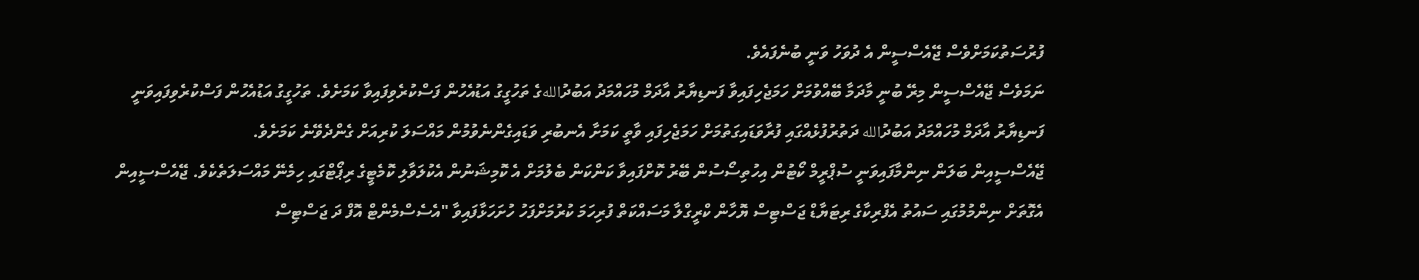ފުރުސަތުކަމަށްވެސް ޖޭއެސްސީން އެ ދުވަހު ވަނީ ބުނެފައެވެ.
ނަމަވެސް ޖޭއެސްސީން މިރޭ ބުނީ މާދަމާ ބޭއްވުމަށް ހަމަޖެހިފައިވާ ފަނޑިޔާރު އާދަމް މުހައްމަދު އަބުދުاللهގެ ތަހުގީގު އަޑުއެހުން ފަސްކުރެވިފައިވާ ކަމަށެވެ. ތަހުގީގު އަޑުއެހުން ފަސްކުރެވިފައިވަނީ ފަނޑިޔާރު އާދަމް މުހައްމަދު އަބުދުالله ދަތުރުފުޅެއްގައި ފުރާވަޑައިގަތުމަށް ހަމަޖެހިފައި ވާތީ ކަމަށާ އެނބުރި ވަޑައިގެންނެވުމުން މައްސަލަ ކުރިއަށް ގެންދެވޭނެ ކަމަށެވެ.
ޖޭއެސްސީއިން ބަލަން ނިންމާފައިވަނީ ސުޕްރީމް ކޯޓުން އިހުތިސޯސުން ބޭރު ކޮށްފައިވާ ކަންކަން ބެލުމަށް އެ ކޮމިޝަނުން އެކުލަވާލި ކޮމެޓީގެ ރިޕޯޓްގައި ހިމެނޭ މައްސަލަތެކެވެ. ޖޭއެސްސީއިން އެގޮތަށް ނިންމުމުގައި ސައުތު އެފްރިކާގެ ރިޓަޔާޑް ޖަސްޓިސް ޔޮހާން ކްރީގްލާ މަސައްކަތް ފުރިހަމަ ކުރުމަށްފަހު ހުށަހަޅާފައިވާ "އެސެސްމެންޓް އޮފް ދަ ޖަސްޓިސް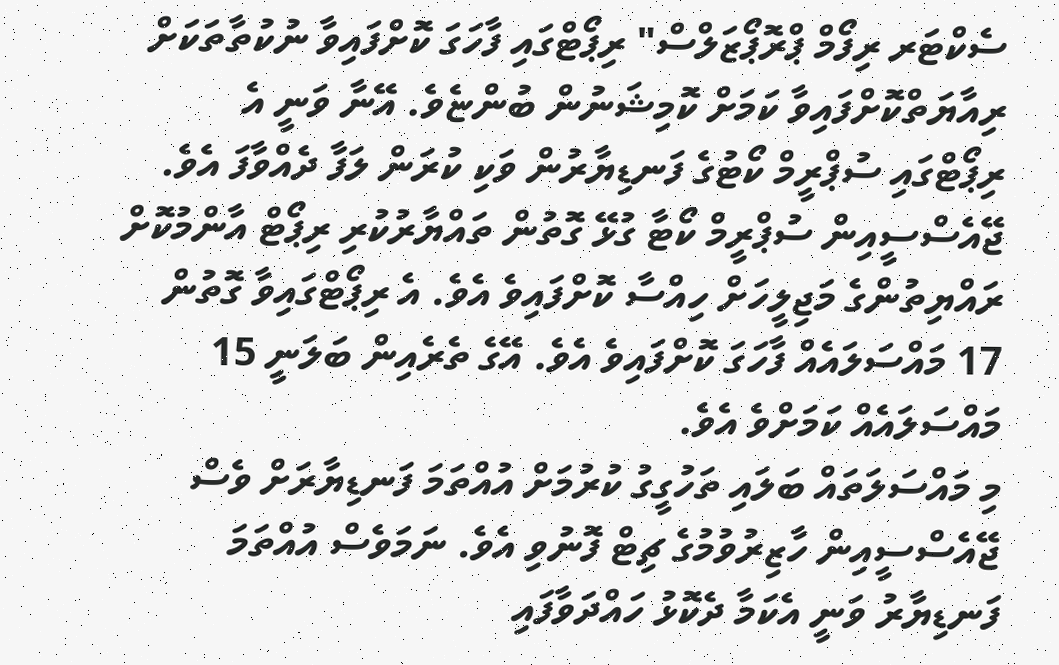ސެކްޓަރ ރިފޯމް ޕްރޮޕޯޒަލްސް" ރިޕޯޓްގައި ފާހަގަ ކޮށްފައިވާ ނުކުތާތަކަށް ރިއާޔަތްކޮށްފައިވާ ކަމަށް ކޮމިޝަނުން ބުންޏެވެ. އޭނާ ވަނީ އެ ރިޕޯޓްގައި ސުޕްރީމް ކޯޓުގެ ފަނޑިޔާރުން ވަކި ކުރަން ލަފާ ދެއްވާފަ އެވެ.
ޖޭއެސްސީއިން ސުޕްރީމް ކޯޓާ ގުޅޭ ގޮތުން ތައްޔާރުކުރި ރިޕޯޓް އާންމުކޮށް ރައްޔިތުންގެ މަޖިލީހަށް ހިއްސާ ކޮށްފައިވެ އެވެ. އެ ރިޕޯޓްގައިވާ ގޮތުން 17 މައްސަލައެއް ފާހަގަ ކޮށްފައިވެ އެވެ. އޭގެ ތެރެއިން ބަލަނީ 15 މައްސަލައެއް ކަމަށްވެ އެވެ.
މި މައްސަލަތައް ބަލައި ތަހުގީގު ކުރުމަށް އުއްތަމަ ފަނޑިޔާރަށް ވެސް ޖޭއެސްސީއިން ހާޒިރުވުމުގެ ޗިޓް ފޮނުވި އެވެ. ނަމަވެސް އުއްތަމަ ފަނޑިޔާރު ވަނީ އެކަމާ ދެކޮޅު ހައްދަވާފައި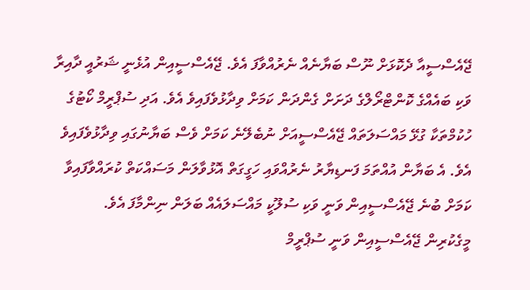ޖޭއެސްސީއާ ދެކޮޅަށް ނޫސް ބަޔާނެއް ނެރުއްވާފަ އެވެ. ޖޭއެސްސީއިން އުޅެނީ ޝަރުއީ ދާއިރާ ވަކި ބައެއްގެ ކޮންޓްރޯލްގެ ދަށަށް ގެންދަން ކަމަށް ވިދާޅުވެފައިވެ އެވެ. އަދި ސުޕްރީމް ކޯޓުގެ ހުކުމްތަކާ ގުޅޭ މައްސަލަތައް ޖޭއެސްސީއަށް ނުބެލޭނެ ކަމަށް ވެސް ބަޔާނުގައި ވިދާޅުވެފައިވެ އެވެ. އެ ބަޔާން އުއްތަމަ ފަނޑިޔާރު ނެރުއްވައި ހަގީގަތް އޮޅުވާލަން މަސައްކަތް ކުރައްވާފައިވާ ކަމަށް ބުނެ ޖޭއެސްސީއިން ވަނީ ވަކި ސުލޫކީ މައްސަލައެއް ބަލަން ނިންމާފަ އެވެ.
މީގެކުރިން ޖޭއެސްސީއިން ވަނީ ސުޕްރީމް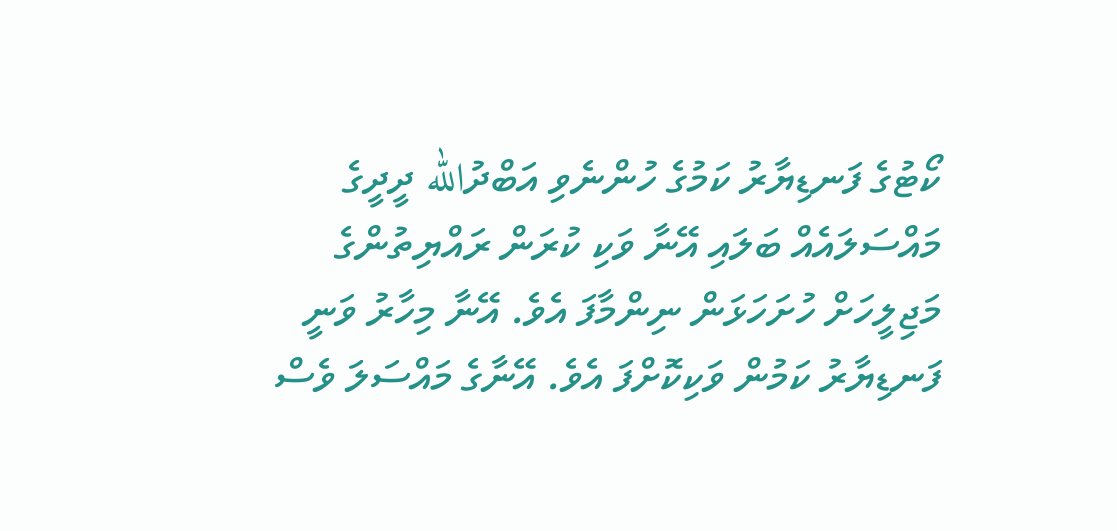ކޯޓުގެ ފަނޑިޔާރު ކަމުގެ ހުންނެވި އަބްދުالله ދީދީގެ މައްސަލައެއް ބަލައި އޭނާ ވަކި ކުރަން ރައްޔިތުންގެ މަޖިލީހަށް ހުށަހަޅަން ނިންމާފަ އެވެ. އޭނާ މިހާރު ވަނީ ފަނޑިޔާރު ކަމުން ވަކިކޮށްފަ އެވެ. އޭނާގެ މައްސަލަ ވެސް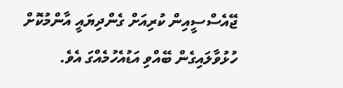ޖޭއެސްސީއިން ކުރިއަށް ގެންދިޔައީ އާންމުކޮށް ހުޅުވާލައިގެން ބޭއްވި އަޑުއެހުމެއްގަ އެވެ.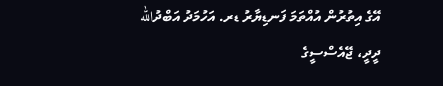އޭގެ އިތުރުން އުއްތަމަ ފަނޑިޔާރު ޑރ. އަހުމަދު އަބްދުالله ދީދީ، ޖޭއެސްސީގެ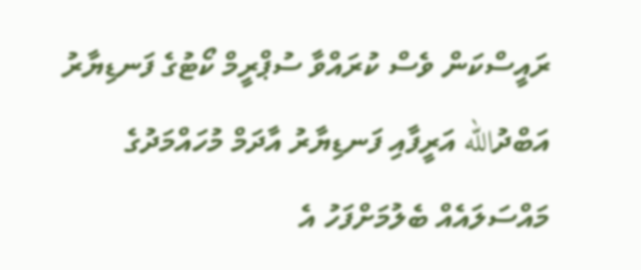ރައީސްކަން ވެސް ކުރައްވާ ސުޕްރީމް ކޯޓުގެ ފަނޑިޔާރު އަބްދުالله އަރީފާއި ފަނޑިޔާރު އާދަމް މުހައްމަދުގެ މައްސަލައެއް ބެލުމަށްފަހު އެ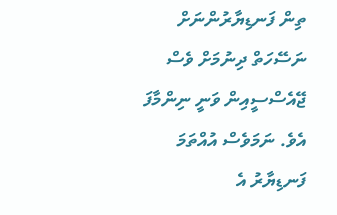ތިން ފަނޑިޔާރުންނަށް ނަސޭހަތް ދިނުމަށް ވެސް ޖޭއެސްސީއިން ވަނީ ނިންމާފަ އެވެ. ނަމަވެސް އުއްތަމަ ފަނޑިޔާރު އެ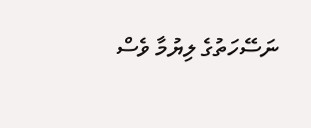ނަސޭހަތުގެ ލިޔުމާ ވެސް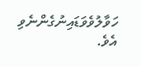ހަވާލުވެވަޑައިނުގެންނެވި އެވެ.